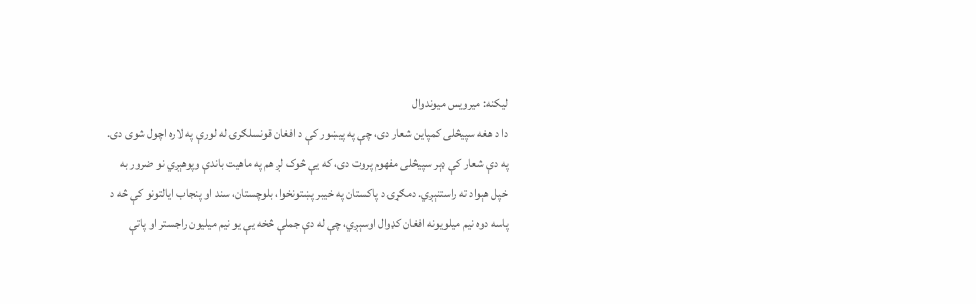لیکنه: میرویس میوندوال
دا د هغه سپیڅلی کمپاین شعار دی، چې په پیښور کې د افغان قونسلګرۍ له لورې په لاره اچول شوی دی. په دې شعار کې ډېر سپیڅلی مفهوم پروت دی، که یې څوک لږ هم په ماهیت باندې وپوهېږي نو ضرور به خپل هېواد ته راستنېږي. دمګړۍ د پاکستان په خیبر پښتونخوا، بلوچستان، سند او پنجاب ایالتونو کې څه د پاسه دوه نیم میلویونه افغان کډوال اوسېږي، چې له دې جملې څخه یې یو نیم میلیون راجستر او پاتې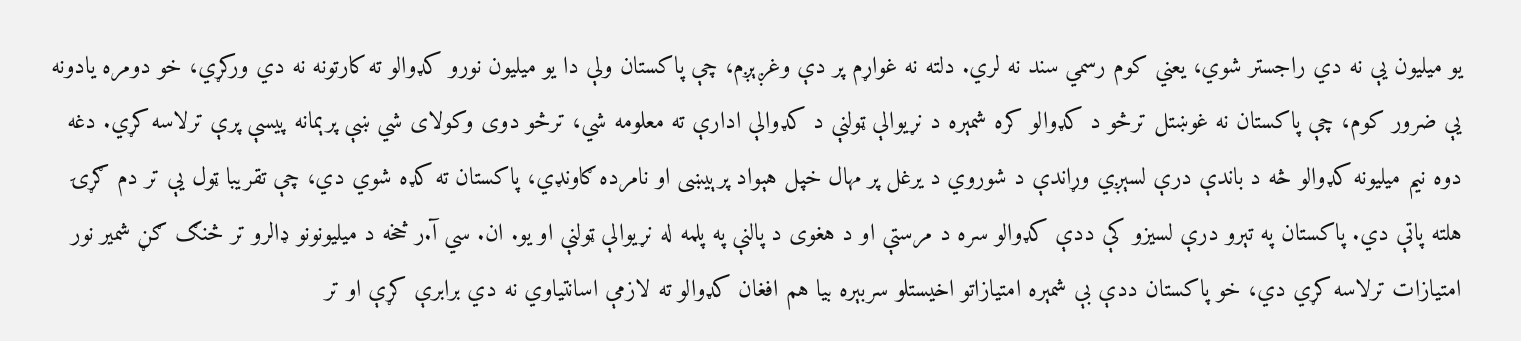یو میلیون یې نه دي راجستر شوي، یعني کوم رسمي سند نه لري. دلته نه غواړم پر دې وغږېږم، چې پاکستان ولې دا یو میلیون نورو کډوالو ته کارتونه نه دي ورکړي، خو دومره یادونه یې ضرور کوم، چې پاکستان نه غوښتل ترڅو د کډوالو کره شمېره د نړیوالې ټولنې د کډوالې ادارې ته معلومه شي، ترڅو دوی وکولای شي ښې پرېمانه پیسې پرې ترلاسه کړي. دغه دوه نیم میلیونه کډوالو څه د باندې درې لسېږي وړاندې د شوروي د یرغل پر مهال خپل هېواد پرېیښی او نامرده ګاونډي، پاکستان ته کډه شوي دي، چې تقریبا ټول یې تر دم ګړۍ هلته پاتې دي. پاکستان په تېرو درې لسیزو کې ددې کډوالو سره د مرستې او د هغوی د پالنې په پلمه له نړیوالې ټولنې او یو. ان. سي آ.ر څخه د میلیونونو ډالرو تر څنګ ګڼ شمیر نور امتیازات ترلاسه کړي دي، خو پاکستان ددې بې شمېره امتیازاتو اخیستلو سربېره بیا هم افغان کډوالو ته لازمې اسانتیاوي نه دي برابرې کړې او تر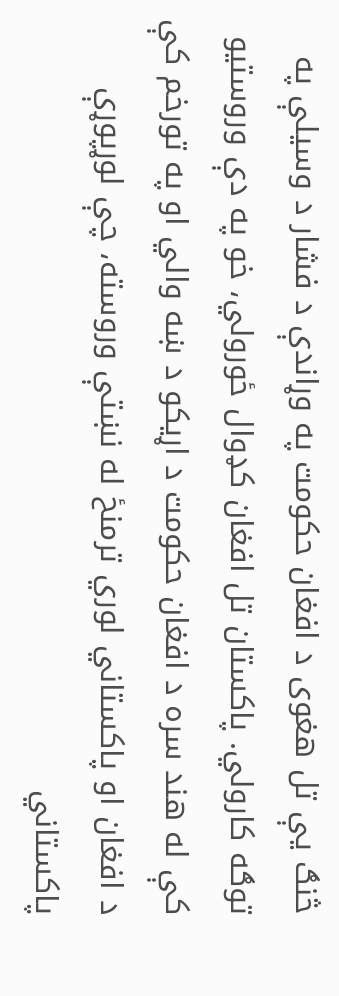څنګ یې تل هغوی د افغان حکومت په وړاندې د فشار د وسیلې په توګه کارولي. پاکستان تل افغان کډوال ځورولي، خو په دې وروستیو کې له هند سره د افغان حکومت د اړیکو د ښه والي او په تورخم کې د افغان او پاکستاني لوري ترمنځ له نښتې وروسته، چې لوړپوړې پاکستاني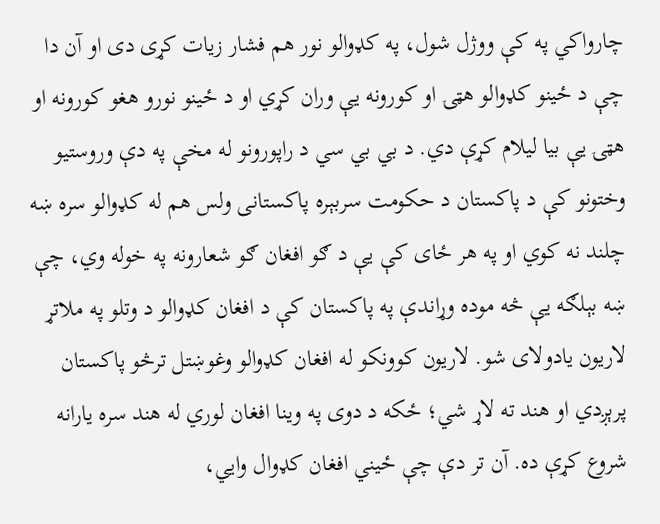چارواکي په کې ووژل شول، په کډوالو نور هم فشار زیات کړی دی او آن دا چې د ځینو کډوالو هټۍ او کورونه یې وران کړي او د ځینو نورو هغو کورونه او هټۍ یې بیا لیلام کړې دي. د بي بي سي د راپورونو له مخې په دې وروستیو وختونو کې د پاکستان د حکومت سربېره پاکستانی ولس هم له کډوالو سره ښه چلند نه کوي او په هر ځای کې یې د ګو افغان ګو شعارونه په خوله وي، چې ښه بېلګه یې څه موده وړاندې په پاکستان کې د افغان کډوالو د وتلو په ملاتړ لاریون یادولای شو. لاریون کوونکو له افغان کډوالو وغوښتل ترڅو پاکستان پرېږدي او هند ته لاړ شي؛ ځکه د دوی په وینا افغان لوري له هند سره یارانه شروع کړې ده. آن تر دې چې ځيني افغان کډوال وايي،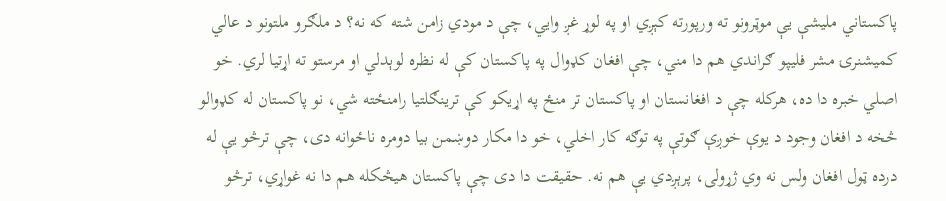پاکستاني ملیشې یې موټرونو ته ورپورته کېږي او په لوړ غږ وايي، چې د مودي زامن شته که نه؟ د ملګرو ملتونو د عالي کمیشنرۍ مشر فلیپو ګراندي هم دا مني، چې افغان کډوال په پاکستان کې له نظره لوېدلي او مرستو ته اړتیا لري. خو اصلي خبره دا ده، هرکله چې د افغانستان او پاکستان تر منځ په اړیکو کې ترینګلتیا رامنځته شي، نو پاکستان له کډوالو څخه د افغان وجود د یوې خوږې ګوتې په توګه کار اخلي، خو دا مکار دوښمن بیا دومره ناځوانه دی، چې ترڅو یې له درده ټول افغان ولس نه وي ژړولی، پرېږدي یې هم نه. حقیقت دا دی چې پاکستان هیڅکله هم دا نه غواړي، ترڅو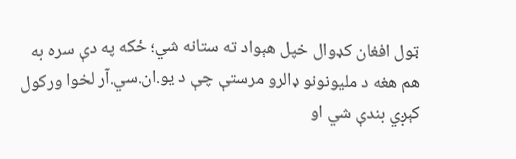ټول افغان کډوال خپل هېواد ته ستانه شي؛ ځکه په دې سره به هم هغه د ملیونونو ډالرو مرستې چې د یو.ان.سي.آر لخوا ورکول کېږي بندې شي او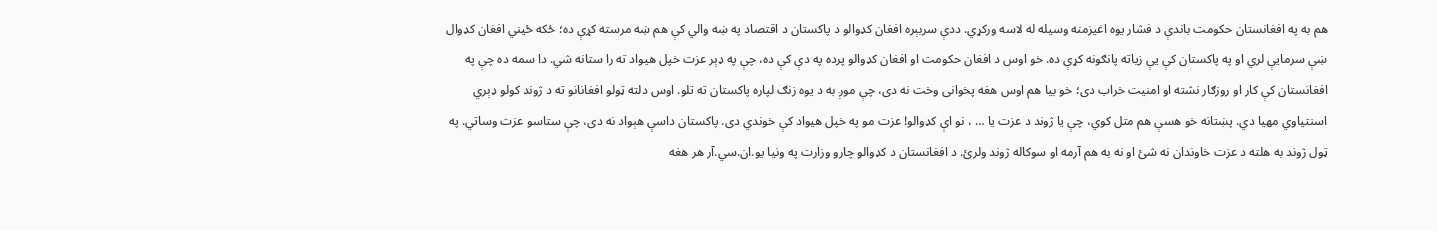هم به په افغانستان حکومت باندې د فشار یوه اغیزمنه وسیله له لاسه ورکړي. ددې سربېره افغان کډوالو د پاکستان د اقتصاد په ښه والي کې هم ښه مرسته کړې ده؛ ځکه ځيني افغان کډوال ښې سرمایې لري او په پاکستان کې یې زیاته پانګونه کړې ده. خو اوس د افغان حکومت او افغان کډوالو پرده په دې کې ده، چې په ډېر عزت خپل هیواد ته را ستانه شي. دا سمه ده چې په افغانستان کې کار او روزګار نشته او امنیت خراب دی؛ خو بیا هم اوس هغه پخوانی وخت نه دی، چې موږ به د یوه زنګ لپاره پاکستان ته تلو. اوس دلته ټولو افغانانو ته د ژوند کولو ډېري اسنتیاوي مهیا دي. پښتانه خو هسې هم متل کوي، چې یا ژوند د عزت یا … ، نو اې کډوالو! عزت مو په خپل هیواد کې خوندي دی. پاکستان داسې هېواد نه دی، چې ستاسو عزت وساتي. په ټول ژوند به هلته د عزت خاوندان نه شئ او نه به هم آرمه او سوکاله ژوند ولرئ. د افغانستان د کډوالو چارو وزارت په ونیا یو.ان.سي.آر هر هغه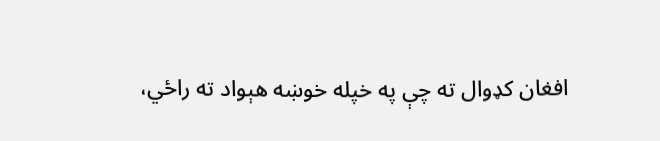افغان کډوال ته چې په خپله خوښه هېواد ته راځي،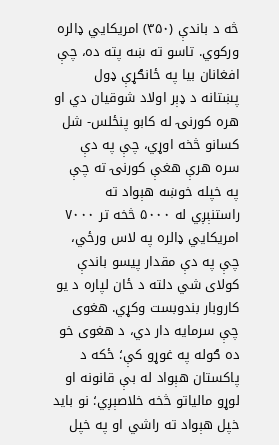څه د باندې (۳۵۰) امریکايي ډالره ورکوي. تاسو ته ښه پته ده، چې افغانان بیا په ځانګړې ډول پښتانه د ډېر اولاد شوقیان دي او هره کورنۍ له کابو پنځلس- شل کسانو څخه اوړي، چې په دې سره هرې هغې کورنۍ ته چې په خپله خوښه هېواد ته راستنېږي له ۵۰۰۰ څخه تر ۷۰۰۰ امریکايي ډالره په لاس ورځي، چې په دې مقدار پیسو باندې کولای شي دلته د ځان لپاره د یو کاروبار بندوبست وکړي. هغوی چې سرمایه دار دي، د هغوی خو ده ګوله په غوړو کې؛ ځکه د پاکستان هېواد له بې قانونه او لوړو مالیاتو څخه خلاصېږي؛ نو باید خپل هېواد ته راشي او په خپل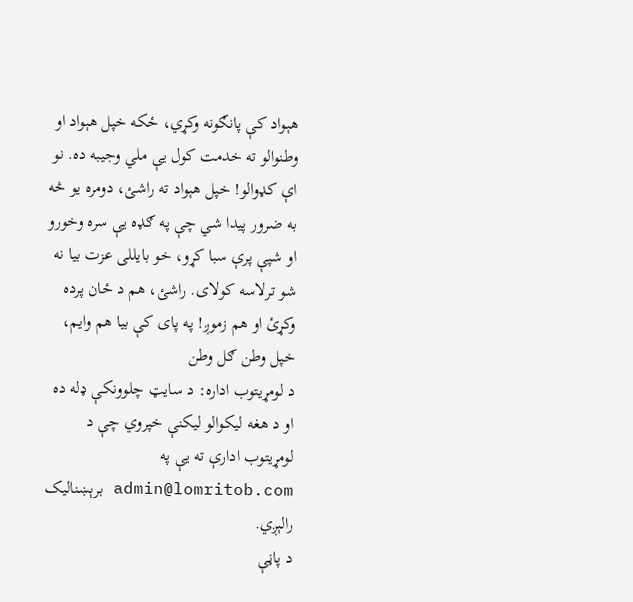هېواد کې پانګونه وکړي، ځکه خپل هېواد او وطنوالو ته خدمت کول یې ملي وجیبه ده. نو اې کډوالو! خپل هېواد ته راشئ، دومره یو څه به ضرور پیدا شي چې په ګډه یې سره وخورو او شپې پرې سبا کړو، خو بایللی عزت بیا نه شو ترلاسه کولای. راشئ، هم د ځان پرده وکړئ او هم زموږ! په پای کې بیا هم وایم، خپل وطن ګل وطن
د لومړيتوب اداره: د سایټ چلوونکې ډله ده او د هغه لیکوالو لیکنې خپروي چې د لومړيتوب ادارې ته یې په admin@lomritob.com برېښنالیک رالېږي.
د پاڼې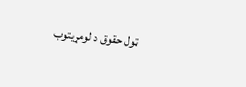ټول حقوق د لومړيتوب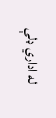له اداري ډلې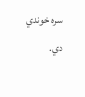سره خوندي دي.